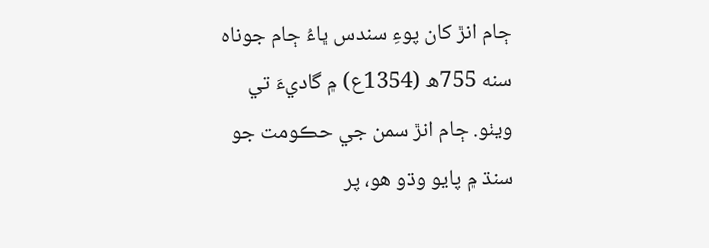ڄام انڙ کان پوءِ سندس ڀاءُ ڄام جوناه سنه 755ھ (1354ع) ۾ گاديءَ تي ويٺو. ڄام انڙ سمن جي حڪومت جو سنڌ ۾ پايو وڌو هو، پر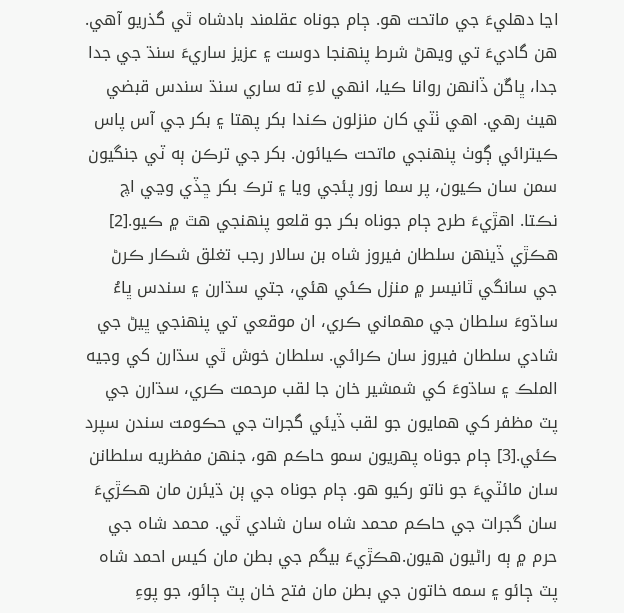اڃا دهليءَ جي ماتحت هو. ڄام جوناه عقلمند بادشاه ٿي گذريو آهي. هن گاديءَ تي ويهڻ شرط پنهنجا دوست ۽ عزيز ساريءَ سنڌ جي جدا جدا، ڀاڱن ڏانهن روانا ڪيا، انهي لاءِ ته ساري سنڌ سندس قبضي هيٺ رهي. اهي ٺٽي کان منزلون ڪندا بکر پهتا ۽ بکر جي آس پاس ڪيترائي ڳوٺ پنهنجي ماتحت ڪيائون. بکر جي ترڪن ٻه ٽي جنگيون سمن سان ڪيون، پر سما زور پئجي ويا ۽ ترڪ بکر ڇڏي وڃي اچ نڪتا. اهڙيءَ طرح ڄام جوناه بکر جو قلعو پنهنجي هٿ ۾ ڪيو.[2] هڪڙي ڏينهن سلطان فيروز شاه بن سالار رجب تغلق شڪار ڪرڻ جي سانگي ٿانيسر ۾ منزل ڪئي هئي، جتي سڌارن ۽ سندس ڀاءُ ساڌوءَ سلطان جي مهماني ڪري، ان موقعي تي پنهنجي ڀيڻ جي شادي سلطان فيروز سان ڪرائي. سلطان خوش ٿي سڌارن کي وجيه الملڪ ۽ ساڌوءَ کي شمشير خان جا لقب مرحمت ڪري، سڌارن جي پٽ مظفر کي همايون جو لقب ڏيئي گجرات جي حڪومت سندن سپرد ڪئي.[3] ڄام جوناه پهريون سمو حاڪم هو، جنهن مفظريه سلطانن سان مائٽيءَ جو ناتو رکيو هو. ڄام جوناه جي ٻن ڌيئرن مان هڪڙيءَ سان گجرات جي حاڪم محمد شاه سان شادي ٿي. محمد شاه جي حرم ۾ ٻه راڻيون هيون.هڪڙيءَ بيگم جي بطن مان کيس احمد شاه پٽ ڄائو ۽ سمه خاتون جي بطن مان فتح خان پٽ ڄائو، جو پوءِ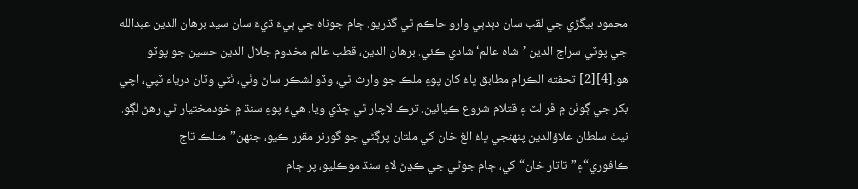محمود بيگڙي جي لقب سان دٻدٻي وارو حاڪم ٿي گذريو. ڄام جوناه جي ٻيءَ ڌيءَ سان سيد برهان الدين عبدالله جي پوٽي سراج الدين ’شاه عالم‘ شادي ڪئي. برهان الدين، قطب عالم مخدوم جلال الدين حسين جو پوٽو هو.[4][2] تحفته الڪرام مطابق ڀاءُ کان پوءِ ملڪ جو وارث ٿي، وڏو لشڪر ساڻ وٺي، ٺٽي وٽان درياء ٽپي، اچي بکر جي ڳوٺن ۾ ڦر لٽ ۽ قتلام شروع ڪيائين. ترڪ لاچار ٿي ڇڏي ويا. هيءُ پوءِ سنڌ ۾ خودمختيار ٿي رهڻ لڳو. نيٺ سلطان علاؤالدين پنهنجي ڀاءُ الغ خان کي ملتان پرڳڻي جو گورنر مقرر ڪيو، جنهن”مـَـلڪ تاج ڪافوري“۽”تاتار خان“ کي، ڄام جوڻي جي ڪڍڻ لاءِ سنڌ موڪليو، پر ڄام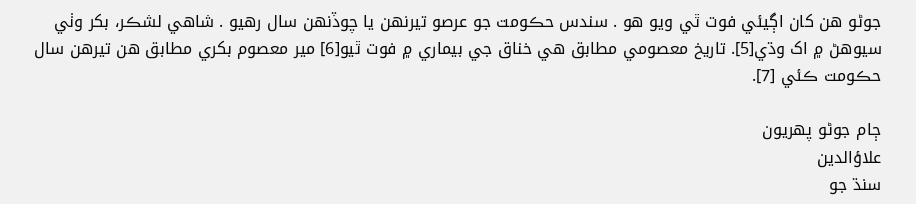جوڻو هن کان اڳيئي فوت ٿي ويو هو . سندس حڪومت جو عرصو تيرنهن يا چوڏنهن سال رهيو . شاهي لشڪر، بکر وٺي سيوهڻ ۾ اک وڌي[5]. تاريخ معصومي مطابق ھي خناق جي بيماري ۾ فوت ٿيو[6] مير معصوم بکري مطابق ھن تيرھن سال حڪومت ڪئي [7].

ڄام جوڻو پھريون
علاؤالدين
سنڌ جو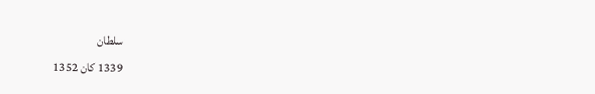سلطان
1339 کان 1352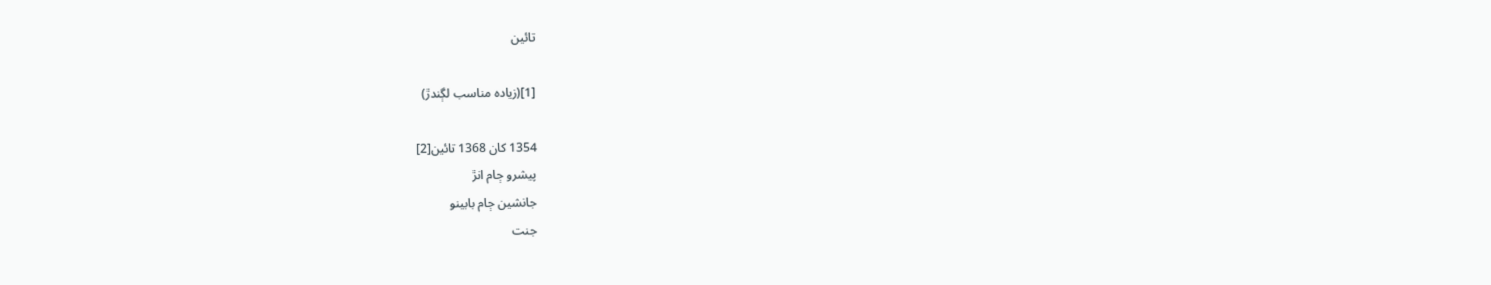تائين

[1](زياده مناسب لڳندڙ)

1354 کان 1368 تائين[2]
پيشرو ڄام انڙ
جانشين ڄام بابينو
جنت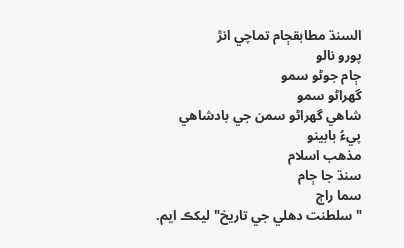السنڌ مطابقڄام تماچي انڙ
پورو نالو
ڄام جوڻو سمو
گهراڻو سمو
شاھي گھراڻو سمن جي بادشاهي
پيءُ بابينو
مذھب اسلام
سنڌ جا ڄام
سما راڄ
"سلطنت دهلي جي تاريخ" ليکڪ ايم.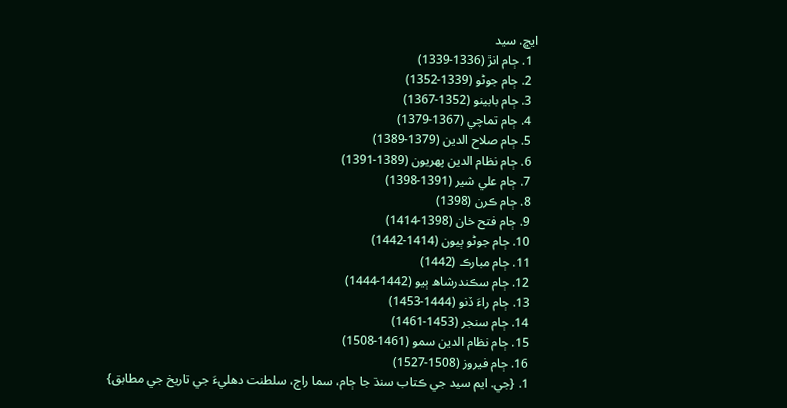ايڇ. سيد
  1. ڄام انڙ (1336-1339)
  2. ڄام جوڻو (1339-1352)
  3. ڄام بابينو (1352-1367)
  4. ڄام تماچي (1367-1379)
  5. ڄام صلاح الدين (1379-1389)
  6. ڄام نظام الدين پھريون (1389-1391)
  7. ڄام علي شير (1391-1398)
  8. ڄام ڪرن (1398)
  9. ڄام فتح خان (1398-1414)
  10. ڄام جوڻو ٻيون (1414-1442)
  11. ڄام مبارڪ (1442)
  12. ڄام سڪندرشاھ ٻيو (1442-1444)
  13. ڄام راءَ ڏنو (1444-1453)
  14. ڄام سنجر (1453-1461)
  15. ڄام نظام الدين سمو (1461-1508)
  16. ڄام فيروز (1508-1527)
  1. {جي. ايم سيد جي ڪتاب سنڌ جا ڄام، سما راڄ، سلطنت دھليءَ جي تاريخ جي مطابق}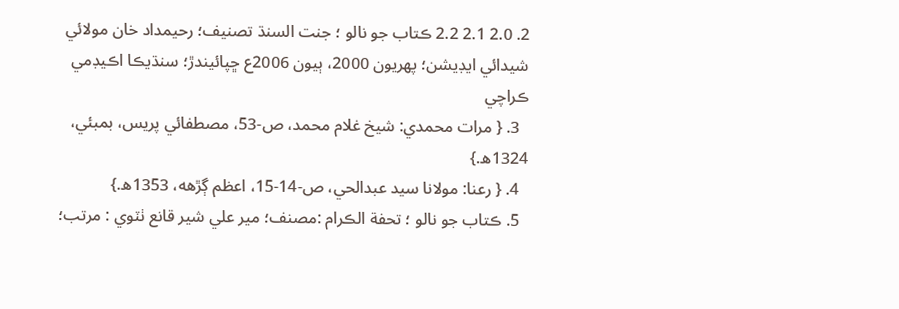2. 2.0 2.1 2.2 ڪتاب جو نالو ؛ جنت السنڌ تصنيف؛ رحيمداد خان مولائي شيدائي ايڊيشن؛ پهريون 2000، ٻيون 2006ع ڇپائيندڙ؛ سنڌيڪا اڪيڊمي ڪراچي
  3. { مرات محمدي: شيخ غلام محمد، ص-53، مصطفائي پريس، بمبئي، 1324ھ.}
  4. { رعنا: مولانا سيد عبدالحي، ص-14-15، اعظم ڳڙهه، 1353ھ.}
  5. ڪتاب جو نالو ؛ تحفة الڪرام :مصنف؛ مير علي شير قانع ٺٽوي : مرتب؛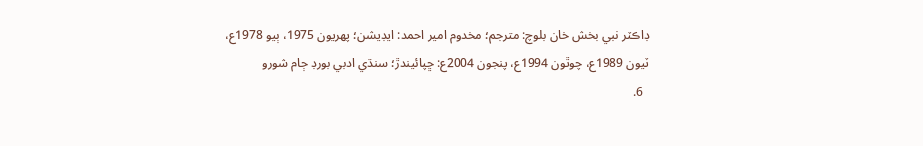ڊاڪٽر نبي بخش خان بلوچ: مترجم؛ مخدوم امير احمد: ايڊيشن؛ پهريون 1975، ٻيو 1978ع، ٽيون 1989ع، چوٿون 1994ع، پنجون 2004ع: ڇپائيندڙ؛ سنڌي ادبي بورڊ ڄام شورو
  6.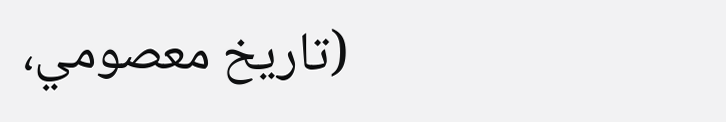(تاريخ معصومي،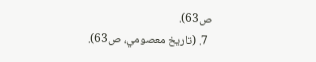ص63).
  7. (تاريخ معصومي، ص63).